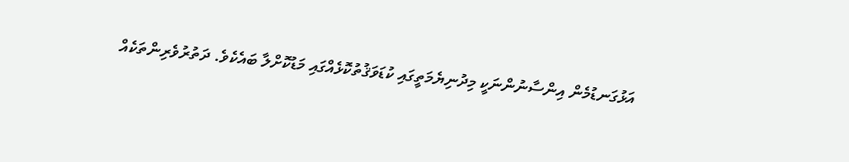އަޅުގަނޑުމެން އިންސާނުންނަކީ މިދުނިޔެމަތީގައި ކުޑަވަޤުތުކޮޅެއްގައި މަޑުކޮށްލާ ބައެކެވެ. ދަތުރުވެރިންތަކެއް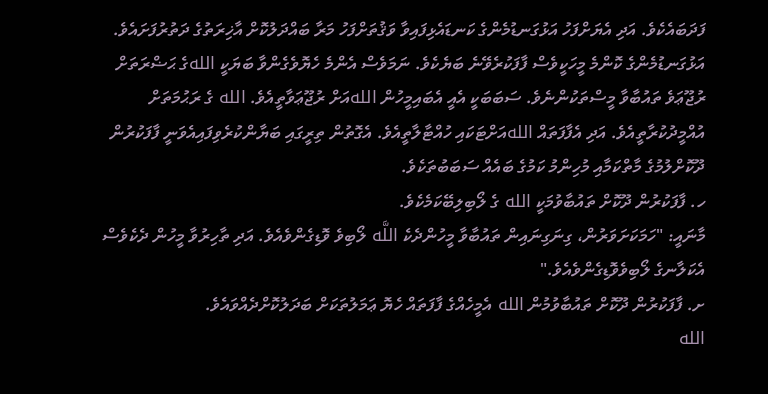ފަދަބައެކެވެ. އަދި އެޔަށްފަހު އަޅުގަނޑުމެންގެ ކަނޑައެޅިފައިވާ ވަޤުތަށްފަހު މަރާ ބައްދަލުކޮށް އާޚިރަތުގެ ދަތުރުފަށައެވެ. އަޅުގަނޑުމެންގެ ކޮންމެ މީހަކީވެސް ފާފަކުރެވޭނެ ބަޔެކެވެ. ނަމަވެސް އެންމެ ހެޔޮވެގެންވާ ބަޔަކީ اللهގެ ޙަޟްރަތަށް ރުޖޫޢަވެ ތައުބާވާ މީސްތަކުންނެވެ. ސަބަބަކީ އެއީ އެބައިމީހުން اللهއަށް ރުޖޫޢަވާތީއެވެ. الله ގެ ރަޙުމަތަށް އުއްމީދުކުރާތީއެވެ. އަދި އެފާފަތައް اللهއަށްޓަކައި ހުއްޓާލާތީއެވެ. އެގޮތުން ތިރީގައި ބަޔާންކުރެވިފައިއެވަނީ ފާފަކުރުން ދޫކޮށްލުމުގެ މާތްކަމާއި މުހިންމު ކަމުގެ ބައެއް ސަބަބުތަކެވެ.
ހ. ފާފަކުރުން ދޫކޮށް ތައުބާވުމަކީ الله ގެ ލޯބިލިބޭކަމެކެވެ.
މާނައީ: "ހަމަކަށަވަރުން، ގިނަގިނައިން ތައުބާވާ މީހުންދެކެ اللَّه ލޯބިވެ ވޮޑިގެންވެއެވެ. އަދި ތާހިރުވާ މީހުން ދެކެވެސް އެކަލާނގެ ލޯބިވެވޮޑިގެންވެއެވެ."
ށ. ފާފަކުރުން ދޫކޮށް ތައުބާވުމުން الله އެމީހެއްގެ ފާފަތައް ހެޔޮ ޢަމަލުތަކަށް ބަދަލުކޮށްދެއްވައެވެ.
الله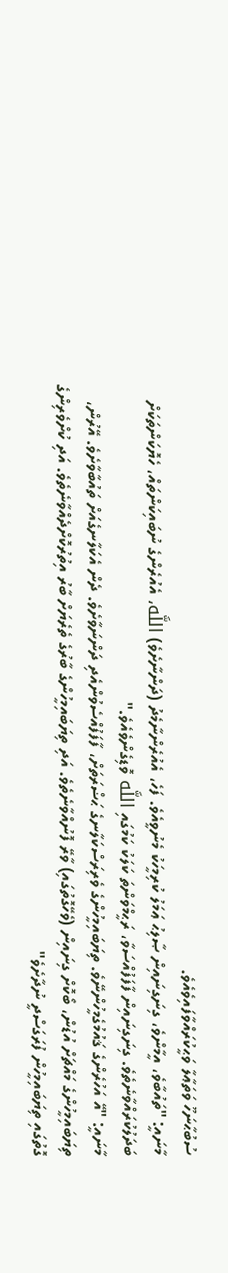ސުބުޙާނަހޫ ވަތަޢާލާ ވަޙީކުރައްވާފައިވެއެވެ.
މާނައީ: "ތައުބާވެ، އީމާންވެ، ގިނަގިނައިން ޞާލިޙު ޢަމަލު ކުރިމީހަކު މެނުވީއެވެ. ފަހެ، އެއުރެންނާމެދު (ދަންނާށެވެ) اللَّه، އެއުރެންގެ ނުބައިކަންތައް، ހެޔޮކަންތަކަށް ބަދަލުކުރައްވާނެތެވެ. ގިނަގިނައިން ފާފަފުއްސަވާ، ރަޙީމްވަންތަ ކަލަކު ކަމުގައި اللَّه ވޮޑިގެންވެއެވެ."
މާނައީ: "އޭ އަހުރެންގެ ޤައުމުގެމީހުންނޭވެ. ތިޔަބައިމީހުންގެ ވެރިރަސްކަލާނގެ ޙަޟްރަތަށް، ފާފަފުއްސެވުންއެދި ދަންނަވާށެވެ. ދެން އެކަލާނގެއަށް ތައުބާވާށެވެ. އޭރުން، ތިޔަބައިމީހުންގެ މައްޗަށް އުޑުން، ބޯކޮށް ގިނައިން (ވެހޭގޮތުގައި) ވާރޭ ފޮނުއްވާނެތެވެ. އަދި ތިޔަބައިމީހުންގެ ބާރުގެ ތެރެޔަށް ބާރު އިތުރުކޮށްދެއްވާނެތެވެ. އަދި ކުށްވެރިންގެ ގޮތުގައި ތިޔަބައިމީހުން ފުރަގަސްދީ ނުދާށެވެ"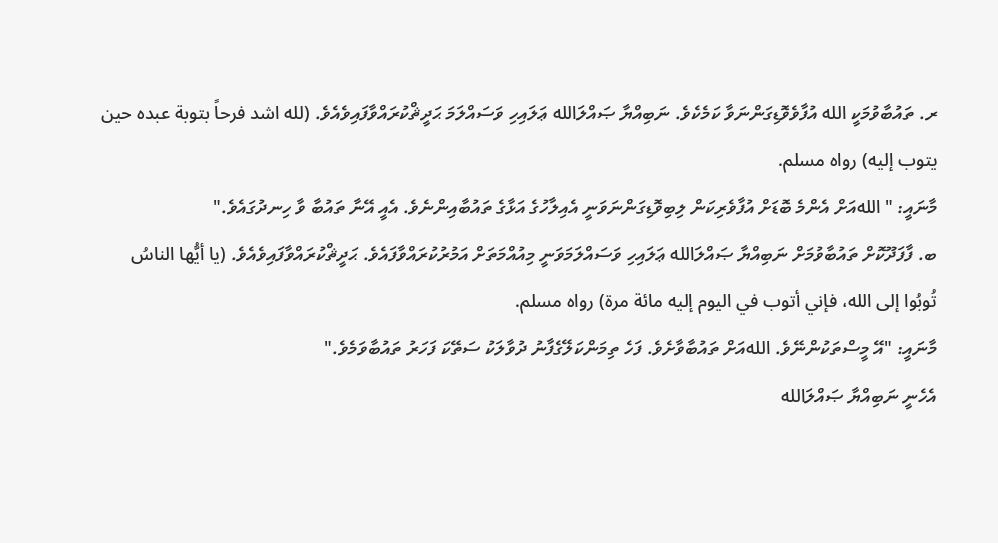ރ. ތައުބާވުމަކީ الله އުފާވެވޮޑިގަންނަވާ ކަމެކެވެ. ނަބިއްޔާ ޞައްލަالله ޢަލައިހި ވަސައްލަމަ ޙަދީޘްކުރައްވާފައިވެއެވެ. (لله اشد فرحاً بتوبة عبده حين يتوب إليه) رواه مسلم.
މާނައީ: "اللهއަށް އެންމެ ބޮޑަށް އުފާވެރިކަން ލިބިވޮޑިގަންނަވަނީ އެއިލާހުގެ އަޅާގެ ތައުބާއިންނެވެ. އެއީ އޭނާ ތައުބާ ވާ ހިނދުގައެވެ."
ބ. ފާފަދޫކޮށް ތައުބާވުމަށް ނަބިއްޔާ ޞައްލަالله ޢަލައިހި ވަސައްލަމަވަނީ މިއުއްމަތަށް އަމުރުކުރައްވާފައެވެ. ޙަދީޘްކުރައްވާފައިވެއެވެ. (يا أيُّها الناسُ تُوبُوا إلى الله، فإني أتوب في اليوم إليه مائة مرة) رواه مسلم.
މާނައީ: "އޭ މީސްތަކުންނޭވެ. اللهއަށް ތައުބާވާށެވެ. ފަހެ ތިމަންކަލޭގެފާނު ދުވާލަކު ސަތޭކަ ފަހަރު ތައުބާވަމެވެ."
އެހެނީ ނަބިއްޔާ ޞައްލަالله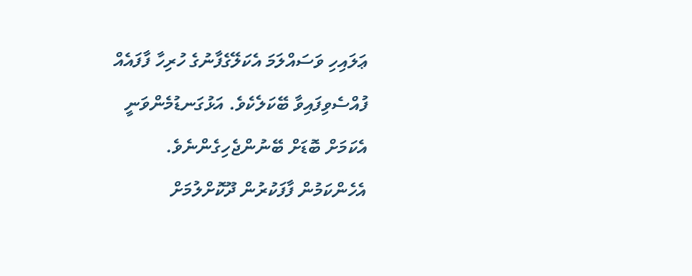ޢަލައިހި ވަސައްލަމަ އެކަލޭގެފާނުގެ ހުރިހާ ފާފައެއް ފުއްސެވިފައިވާ ބޭކަލެކެވެ. އަޅުގަނޑުމެންވަނީ އެކަމަށް ބޮޑަށް ބޭނުންޖެހިގެންނެވެ.
އެހެންކަމުން ފާފަކުރުން ދޫކޮށްލުމަށް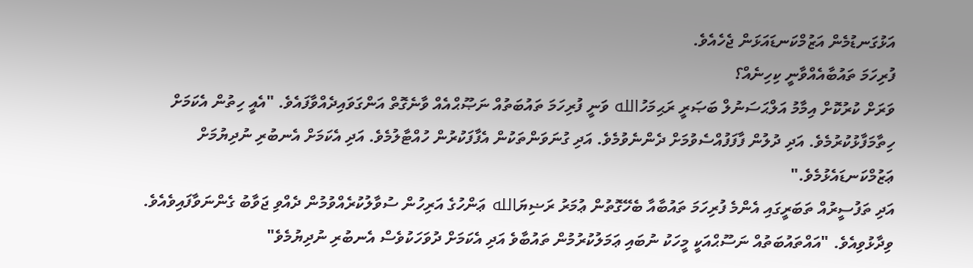އަޅުގަނޑުމެން އަޒުމްކަނޑައަޅަން ޖެހެއެވެ.
ފުރިހަމަ ތައުބާއެއްވާނީ ކިހިނެއް؟
ވަރަށް ކުރުކޮށް އިމާމު އަލްޙަސަނުލް ބަޞަރީ ރަޙިމަހުالله ވަނީ ފުރިހަމަ ތައުބަތުއް ނަޞޫޙްއެއް ވާނެގޮތް އަންގަވައިދެއްވާފައެވެ. "އެއީ ހިތުން އެކަމަށް ހިތާމަފާޅުކުރުމެވެ. އަދި ދުލުން ފާފަފުއްސެވުމަށް ދެންނެވުމެވެ. އަދި ގުނަވަންތަކުން އެފާފަކުރުން ހުއްޓާލުމެވެ. އަދި އެކަމަށް އެނބުރި ނުދިޔުމަށް ޢަޒުމްކަނޑައެޅުމެވެ."
އަދި ތަފުސީރުއް ތަބަރީގައި އެންމެ ފުރިހަމަ ތައުބާއާ ބެހޭގޮތުން ޢުމަރު ރަޟިޔަالله ޢަންހުގެ އަރިހުން ސުވާލުކުރެއްވުމުން ދެއްވި ޖަވާބު ގެންނަވާފައިވެއެވެ. ވިދާޅުވިއެވެ. "އައްތައުބަތުއް ނަސޫޙްއަކީ މީހަކު ނުބައި ޢަމަލުކުރުމުން ތައުބާވެ އަދި އެކަމަށް ދުވަހަކުވެސް އެނބުރި ނުދިޔުމެވެ"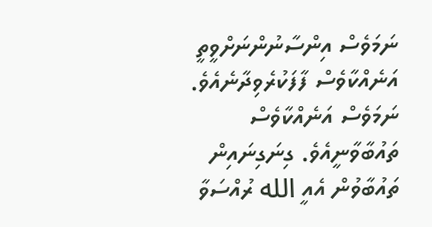ނަމަވެސް އިންސާނުންނަށްވީތީ އަނެއްކާވެސް ފާފަކުރެވިދާނެއެވެ. ނަމަވެސް އަނެއްކާވެސް ތައުބާވާނީއެވެ. ގިނަގިނައިން ތައުބާވުން އެއީ الله ރުއްސަވާ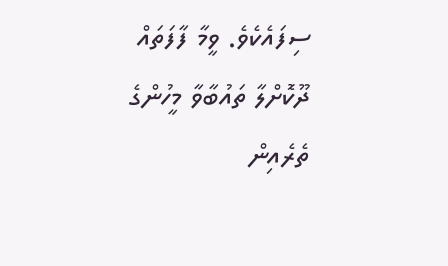ސިފައެކެވެ. ވީމާ ފާފަތައް ދޫކޮށްލާ ތައުބާވާ މީހުންގެ ތެރެއިން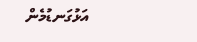އަޅުގަނޑުމެން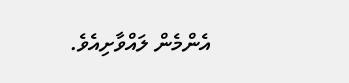އެންމެން ލައްވާށިއެވެ.